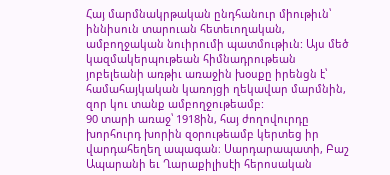Հայ մարմնակրթական ընդհանուր միութիւն՝ իննիսուն տարուան հետեւողական, ամբողջական նուիրումի պատմութիւն: Այս մեծ կազմակերպութեան հիմնադրութեան յոբելեանի առթիւ առաջին խօսքը իրենցն է՝ համահայկական կառոյցի ղեկավար մարմնին, զոր կու տանք ամբողջութեամբ:
90 տարի առաջ՝ 1918ին, հայ ժողովուրդը խորհուրդ խորին զօրութեամբ կերտեց իր վարդահեղեղ ապագան։ Սարդարապատի, Բաշ Ապարանի եւ Ղարաքիլիսէի հերոսական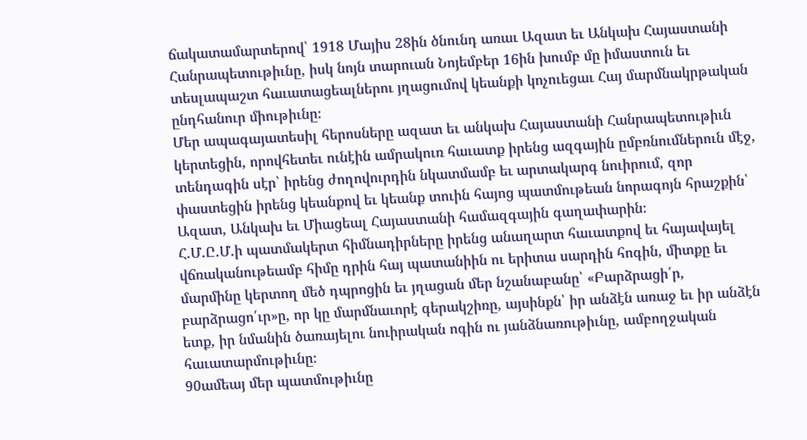ճակատամարտերով՝ 1918 Մայիս 28ին ծնունդ առաւ Ազատ եւ Անկախ Հայաստանի Հանրապետութիւնը, իսկ նոյն տարուան Նոյեմբեր 16ին խումբ մը իմաստուն եւ տեսլապաշտ հաւատացեալներու յղացումով կեանքի կոչուեցաւ Հայ մարմնակրթական ընդհանուր միութիւնը։
Մեր ապագայատեսիլ հերոսները ազատ եւ անկախ Հայաստանի Հանրապետութիւն կերտեցին, որովհետեւ ունէին ամրակուռ հաւատք իրենց ազգային ըմբռնումներուն մէջ, տենդագին սէր՝ իրենց ժողովուրդին նկատմամբ եւ արտակարգ նուիրում, զոր փաստեցին իրենց կեանքով եւ կեանք տուին հայոց պատմութեան նորագոյն հրաշքին՝ Ազատ, Անկախ եւ Միացեալ Հայաստանի համազգային գաղափարին։
Հ.Մ.Ը.Մ.ի պատմակերտ հիմնադիրները իրենց անաղարտ հաւատքով եւ հայավայել վճռականութեամբ հիմը դրին հայ պատանիին ու երիտա սարդին հոգին, միտքը եւ մարմինը կերտող մեծ դպրոցին եւ յղացան մեր նշանաբանը՝ «Բարձրացի՛ր, բարձրացո՛ւր»ը, որ կը մարմնաւորէ գերակշիռը, այսինքն՝ իր անձէն առաջ եւ իր անձէն ետք, իր նմանին ծառայելու նուիրական ոգին ու յանձնառութիւնը, ամբողջական հաւատարմութիւնը։
90ամեայ մեր պատմութիւնը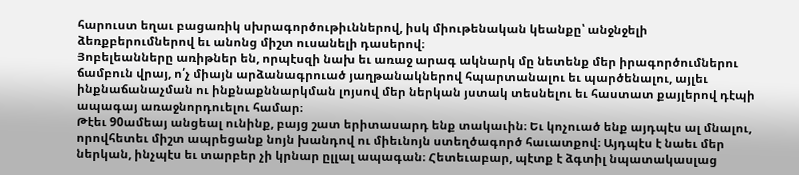հարուստ եղաւ բացառիկ սխրագործութիւններով, իսկ միութենական կեանքը՝ անջնջելի ձեռքբերումներով եւ անոնց միշտ ուսանելի դասերով։
Յոբելեանները առիթներ են, որպէսզի նախ եւ առաջ արագ ակնարկ մը նետենք մեր իրագործումներու ճամբուն վրայ, ո՛չ միայն արձանագրուած յաղթանակներով հպարտանալու եւ պարծենալու, այլեւ ինքնաճանաչման ու ինքնաքննարկման լոյսով մեր ներկան յստակ տեսնելու եւ հաստատ քայլերով դէպի ապագայ առաջնորդուելու համար։
Թէեւ 90ամեայ անցեալ ունինք, բայց շատ երիտասարդ ենք տակաւին։ Եւ կոչուած ենք այդպէս ալ մնալու, որովհետեւ միշտ ապրեցանք նոյն խանդով ու միեւնոյն ստեղծագործ հաւատքով։ Այդպէս է նաեւ մեր ներկան, ինչպէս եւ տարբեր չի կրնար ըլլալ ապագան։ Հետեւաբար, պէտք է ձգտիլ նպատակասլաց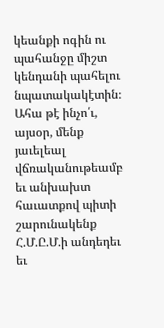կեանքի ոգին ու պահանջը միշտ կենդանի պահելու նպատակակէտին։ Ահա թէ ինչո՛ւ, այսօր, մենք յաւելեալ վճռականութեամբ եւ անխախտ հաւատքով պիտի շարունակենք Հ.Մ.Ը.Մ.ի անդեդեւ եւ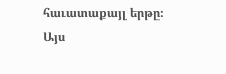հաւատաքայլ երթը։
Այս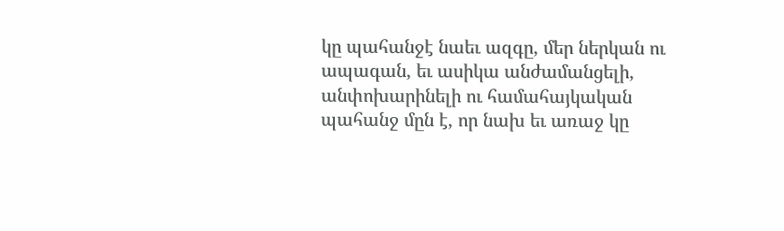կը պահանջէ նաեւ ազգը, մեր ներկան ու ապագան, եւ ասիկա անժամանցելի, անփոխարինելի ու համահայկական պահանջ մըն է, որ նախ եւ առաջ կը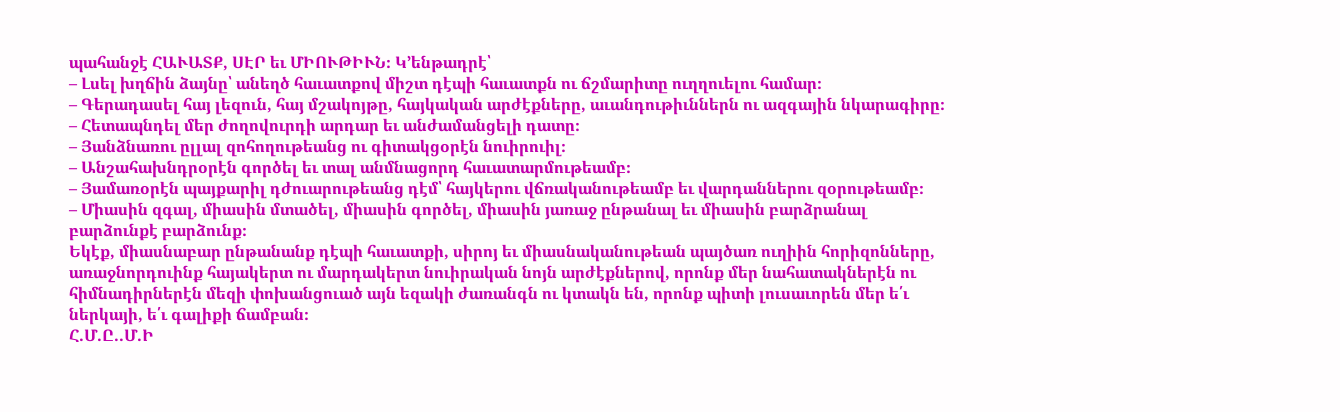պահանջէ ՀԱՒԱՏՔ, ՍԷՐ եւ ՄԻՈՒԹԻՒՆ։ Կ՚ենթադրէ՝
– Լսել խղճին ձայնը՝ անեղծ հաւատքով միշտ դէպի հաւատքն ու ճշմարիտը ուղղուելու համար։
– Գերադասել հայ լեզուն, հայ մշակոյթը, հայկական արժէքները, աւանդութիւններն ու ազգային նկարագիրը։
– Հետապնդել մեր ժողովուրդի արդար եւ անժամանցելի դատը։
– Յանձնառու ըլլալ զոհողութեանց ու գիտակցօրէն նուիրուիլ։
– Անշահախնդրօրէն գործել եւ տալ անմնացորդ հաւատարմութեամբ։
– Յամառօրէն պայքարիլ դժուարութեանց դէմ՝ հայկերու վճռականութեամբ եւ վարդաններու զօրութեամբ։
– Միասին զգալ, միասին մտածել, միասին գործել, միասին յառաջ ընթանալ եւ միասին բարձրանալ բարձունքէ բարձունք։
Եկէք, միասնաբար ընթանանք դէպի հաւատքի, սիրոյ եւ միասնականութեան պայծառ ուղիին հորիզոնները, առաջնորդուինք հայակերտ ու մարդակերտ նուիրական նոյն արժէքներով, որոնք մեր նահատակներէն ու հիմնադիրներէն մեզի փոխանցուած այն եզակի ժառանգն ու կտակն են, որոնք պիտի լուսաւորեն մեր ե՛ւ ներկայի, ե՛ւ գալիքի ճամբան։
Հ.Մ.Ը..Մ.Ի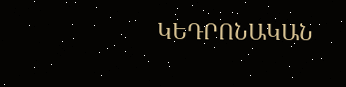ԿԵԴՐՈՆԱԿԱՆ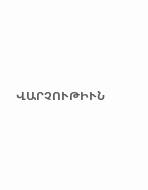ՎԱՐՉՈՒԹԻՒՆ